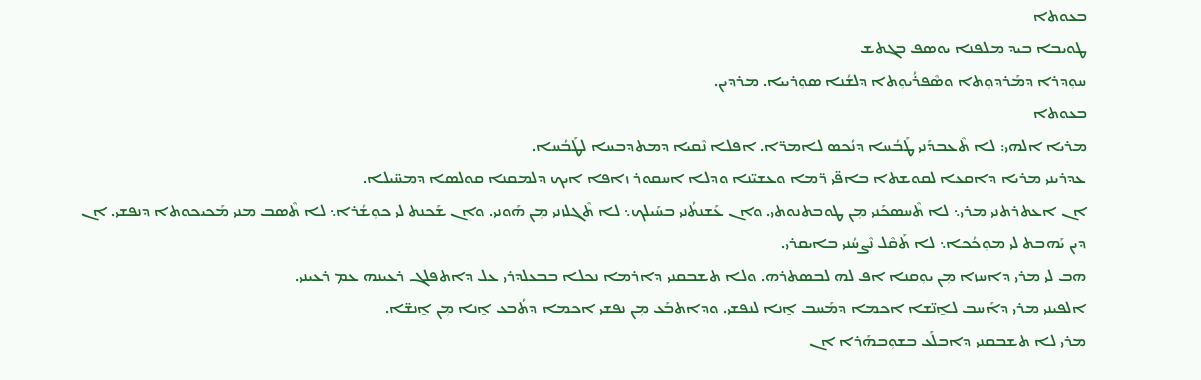ܒܥܘܬܐ
ܛܘܝܒܐ ܒܝܕ ܡܠܦܢܐ ܝܘܣܦ ܒܓܬܫ
ܚܘܼܕܪܐ ܕܡܰܪܕܘܼܬܐ ܘܣܶܦܪܳܝܘܼܬܐ ܕܠܫܳܢܐ ܣܘܼܪܝܝܐ. ܡܪܕܝܢ.
ܒܥܘܬܐ
ܡܪܝܐ ܐܠܗܝ: ܠܐ ܬܶܥܒܕܰܢܝ ܛܰܒܳܚܐ ܕܢܳܟܣ ܠܐܡܪ̈ܐ. ܐܦܠܐ ܢܶܩܝܐ ܕܡܬܕܒܚܐ ܠܛܰܒܳܚܐ.
ܥܕܪܝܢܝ ܡܪܝܐ ܕܐܩܥܐ ܠܩܘܫܬܐ ܒܐܦ̈ܝ ܪ̈ܡܐ ܘܥܫܝ̈ܢܐ ܘܕܠܐ ܐܚܩܘܪ ܙܐܦܐ ܐܝܟ ܕܠܡܩܢܐ ܩܘܠܣܐ ܕܡܚ̈ܝܠܐ.
ܐܢ ܐܥܬܪܬܢܝ ܡܪܝ܆ ܠܐ ܬܶܚܣܟܰܢܝ ܡܼܢ ܛܘܒܬܢܘܬܝ. ܘܐܢ ܥܰܫܢܬܳܢܝ ܒܚܰܝܠܟ܆ ܠܐ ܬܶܓܠܙܢܝ ܡܼܢ ܗܰܘܢܝ. ܘܐܢ ܫܰܟܢܬ ܠܝ ܟܘܼܫܳܪܐ܆ ܠܐ ܬܶܣܒ ܡܢܝ ܡܰܟܝܟܘܬܐ ܕܢܦܫܝ. ܐܢ ܕܝܢ ܝܰܗܒܬ ܠܝ ܡܘܼܟܳܟܐ܆ ܠܐ ܬܰܩܶܠ ܢܶܨܚܳܢܝ ܒܐܝܩܪܝ.
ܗܒ ܠܝ ܡܪܝ ܕܐܚܙܐ ܡܼܢ ܝܘܼܩܢܐ ܐܦ ܠܗ ܠܒܣܬܪܗ. ܘܠܐ ܬܫܒܩܢܝ ܕܐܪܡܐ ܢܟܠܐ ܒܒܥܠܕܪܝ ܥܠ ܕܐܬܦܠܓ ܪܥܝܢܗ ܥܡ ܪܥܝܢܝ.
ܐܠܦܝܢܝ ܡܪܝ ܕܐܰܚܒ ܠܐ̱ܢ̈ܫܐ ܐܟܡܐ ܕܡܰܚܒ ܐ̱ܢܐ ܠܢܦܫܝ. ܘܕܐܬܒܰܥ ܡܼܢ ܢܦܫܝ ܐܟܡܐ ܕܬܳܒܥ ܐ̱ܢܐ ܡܼܢ ܐ̱ܢܫ̈ܐ.
ܡܪܝ ܠܐ ܬܫܒܩܢܝ ܕܐܒܠܰܥ ܒܫܘܼܒܗܰܪܐ ܐܢ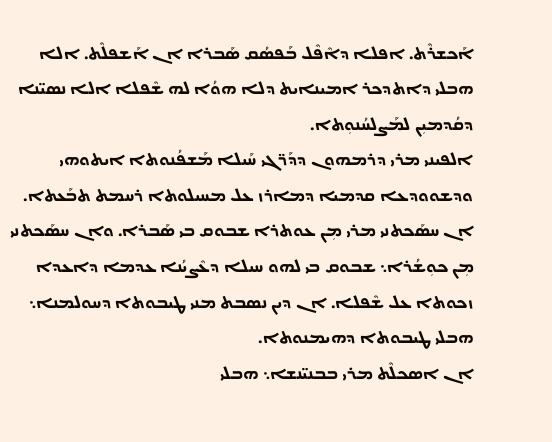ܐܰܟܫܪܶܬ. ܐܦܠܐ ܕܐܶܦܶܠ ܒܰܦܣܳܩ ܣܰܒܪܐ ܐܢ ܐܰܫܦܠܶܬ. ܐܠܐ ܗܒܠܝ ܕܐܬܕܟܪ ܐܡܝܢܐܝܬ ܕܠܐ ܗܘܳܐ ܠܗ ܫܶܦܠܐ ܐܠܐ ܢܣܝ̈ܢܐ ܕܩܳܕܡܝܼܢ ܠܡܰܨܠܚܳܢܘܼܬܐ.
ܐܠܦܝܢܝ ܡܪܝ ܕܪܡܗܘܢ ܕܕܰܪ̈ܓܝ ܚܰܝܠܐ ܡܰܫܦܳܢܘܬܐ ܐܝܬܘܗܝ ܘܕܫܘܘܕܥܐ ܩܕܡܝܐ ܕܡܐܪܙ ܥܠ ܡܚܝܠܘܬܐ ܪܚܡܬ ܬܒܰܥܬܐ.
ܐܢ ܚܣܰܟܬܢܝ ܡܪܝ ܡܼܢ ܥܘܬܪܐ ܫܒܘܩ ܒܝ ܣܰܒܪܐ. ܘܐܢ ܚܣܰܟܬܢܝ ܡܼܢ ܟܘܼܫܳܪܐ܆ ܫܒܘܩ ܒܝ ܠܗܘ ܚܝܠܐ ܕܥܶܨܝܳܢܐ ܥܕܡܐ ܕܐܥܕܐ ܙܟܘܬܐ ܥܠ ܫܶܦܠܐ. ܐܢ ܕܝܢ ܢܣܒܬ ܡܢܝ ܛܝܒܘܬܐ ܕܚܘܠܡܢܐ܆ ܗܒܠܝ ܛܝܒܘܬܐ ܕܗܝܡܢܘܬܐ.
ܐܢ ܐܣܟܠܶܬ ܡܪܝ ܒܒܢܝ̈ܢܫܐ܆ ܗܒܠܝ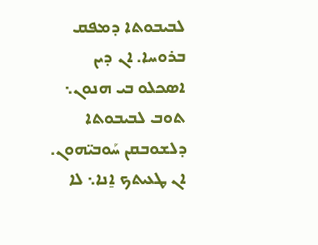ܠܒܝܒܘܬܐ ܕܡܦܩ ܒܪܘܚܐ. ܐܢ ܕܝܢ ܐܣܟܠܘ ܒܝ ܗܢܘܢ܆ ܬܘܒ ܠܒܝܒܘܬܐ ܕܠܫܘܒܩܢ ܚܰܘܒܝ̈ܗܘܢ.
ܐܢ ܛܥܝܬܟ ܐ̱ܢܐ܆ ܠܐ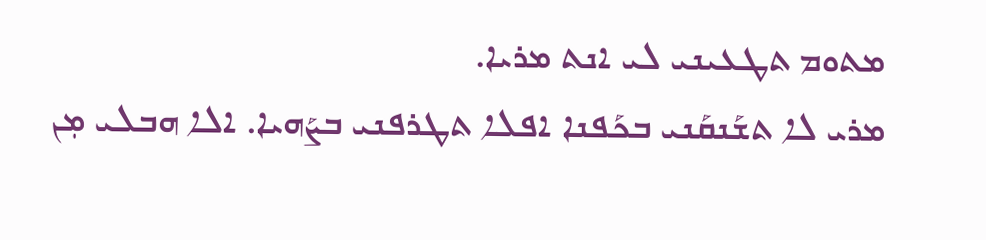ܡܬܘܡ ܬܛܥܝܢܝ ܠܝ ܐܢܬ ܡܪܝܐ.
ܡܪܝ ܠܐ ܬܫܰܢܩܰܢܝ ܒܟܰܦܢܐ ܐܦܠܐ ܬܛܪܦܢܝ ܒܨܰܗܝܐ. ܐܠܐ ܗܒܠܝ ܡܼܢ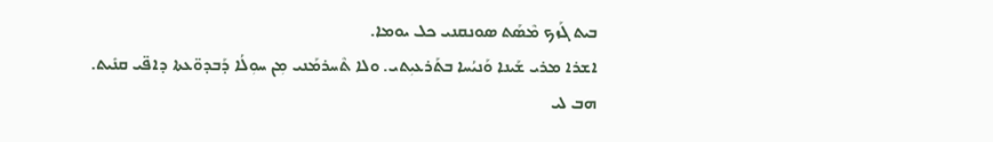ܒܝܬ ܓܰܙܟ ܡܶܣܰܬ ܣܘܢܩܢܝ ܟܠ ܝܘܡܐ.
ܐܫܪܐ ܡܪܝ ܫܰܝܢܐ ܘܰܢܝܳܚܐ ܒܬܰܪܥܝܼܬܝ. ܘܠܐ ܬܶܚܪܡܰܢܝ ܡܼܢ ܚܘܼܠܳܐ ܕܰܒܕܘ̈ܥܬܐ ܕܐܦ̈ܝ ܩܢܺܝܬ.
ܗܒ ܠܝ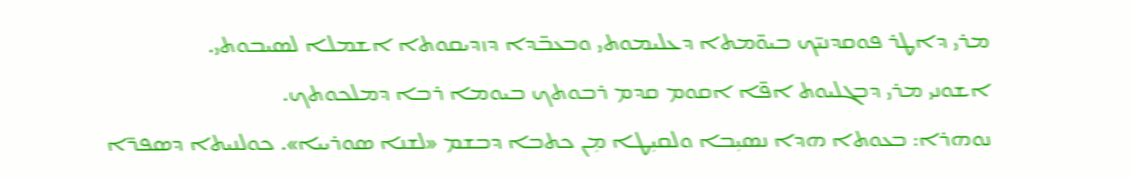ܡܪܝ ܕܐܛܪ ܦܘܩܕܢܝ̈ܟ ܒܝܘ̈ܡܬܐ ܕܥܠܝܡܘܬܝ ܘܒܥܒ̈ܕܐ ܕܙܕܝܩܘܬܐ ܐܫܡܠܐ ܠܣܝܒܘܬܝ.
ܐܫܘܢܝ ܡܪܝ ܕܒܓܠܝܘܬ ܐܦ̈ܐ ܐܩܘܡ ܩܕܡ ܪܒܘܬܟ ܒܝܘܡܐ ܪܒܐ ܕܡܠܟܘܬܟ.
ܢܘܗܪܐ: ܒܥܘܬܐ ܗܕܐ ܢܣܝܼܒܐ ܘܠܩܝܼܛܐ ܡܼܢ ܟܬܒܐ ܕܒܫܡ «ܠܫܢܐ ܣܘܪܝܝܐ». ܟܘܠܢܝܬܐ ܕܣܦܪ̈ܐ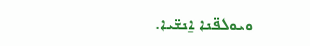ܘܝܘܠܦ̈ܢܐ ܐ̱ܢܫ̈ܝܐ.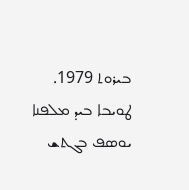ܒܝܪܘܬ 1979.
ܛܘܝܒܐ ܒܝܕ ܡܠܦܢܐ ܝܘܣܦ ܒܓܬܫ